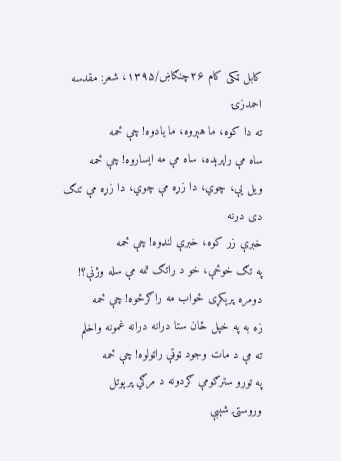کابل ټکی کام ۲۶چنګاښ/۱۳۹۵، شعر: مقدسه احمدزۍ
ته دا کوه، ما هېروه، ما یادوه! چې ځمه
ساه مې راپرېده، ساه مې مه ایساروه! چې ځمه
ویل یې، چوي، دا زړه مې چوي، دا زړه مې تنګ دی درنه
خبرې زر کوه، خبرې لنډوه! چې ځمه
په تګ خوځې، خو د راتګ تمه مې سله وژنې؟!
دومره پرېکړی ځواب مه راګرځوه! چې ځمه
زه به په خپل ځان ستا درانه درانه غمونه واخلم
ته مې د مات وجود ټوټې راټولوه! چې ځمه
په تورو سترګومې ګردونه د مرګي پرېوتل
وروستۍ شېبې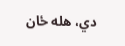دي، هله ځان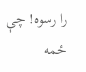را رسوه! چې ځمه